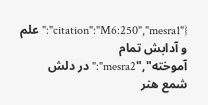{"citation":"M6:250","mesra1":"علم و آدابش تمام آموخته","mesra2":"در دلش شمع هنر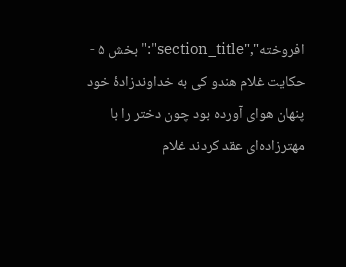افروخته","section_title":"بخش ۵ - حکایت غلام هندو کی به خداوند‌زادهٔ خود پنهان هوای آورده بود چون دختر را با مهتر‌زاده‌ای عقد کردند غلام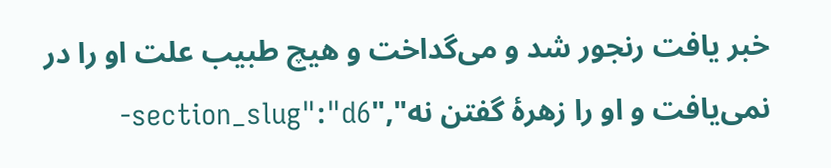خبر یافت رنجور شد و می‌گداخت و هیچ طبیب علت او را در نمی‌یافت و او را زهرهٔ گفتن نه","section_slug":"d6-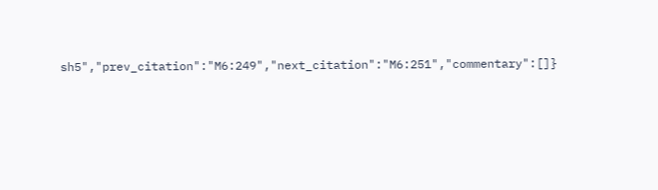sh5","prev_citation":"M6:249","next_citation":"M6:251","commentary":[]}